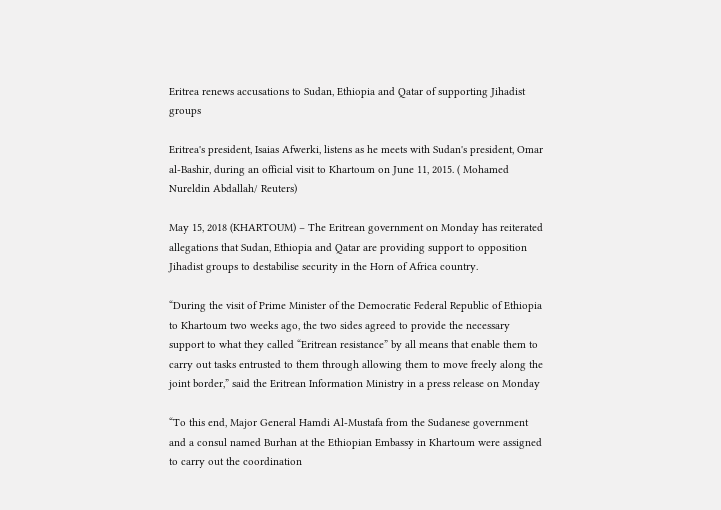Eritrea renews accusations to Sudan, Ethiopia and Qatar of supporting Jihadist groups

Eritrea's president, Isaias Afwerki, listens as he meets with Sudan's president, Omar al-Bashir, during an official visit to Khartoum on June 11, 2015. ( Mohamed Nureldin Abdallah/ Reuters)

May 15, 2018 (KHARTOUM) – The Eritrean government on Monday has reiterated allegations that Sudan, Ethiopia and Qatar are providing support to opposition Jihadist groups to destabilise security in the Horn of Africa country.

“During the visit of Prime Minister of the Democratic Federal Republic of Ethiopia to Khartoum two weeks ago, the two sides agreed to provide the necessary support to what they called “Eritrean resistance” by all means that enable them to carry out tasks entrusted to them through allowing them to move freely along the joint border,” said the Eritrean Information Ministry in a press release on Monday

“To this end, Major General Hamdi Al-Mustafa from the Sudanese government and a consul named Burhan at the Ethiopian Embassy in Khartoum were assigned to carry out the coordination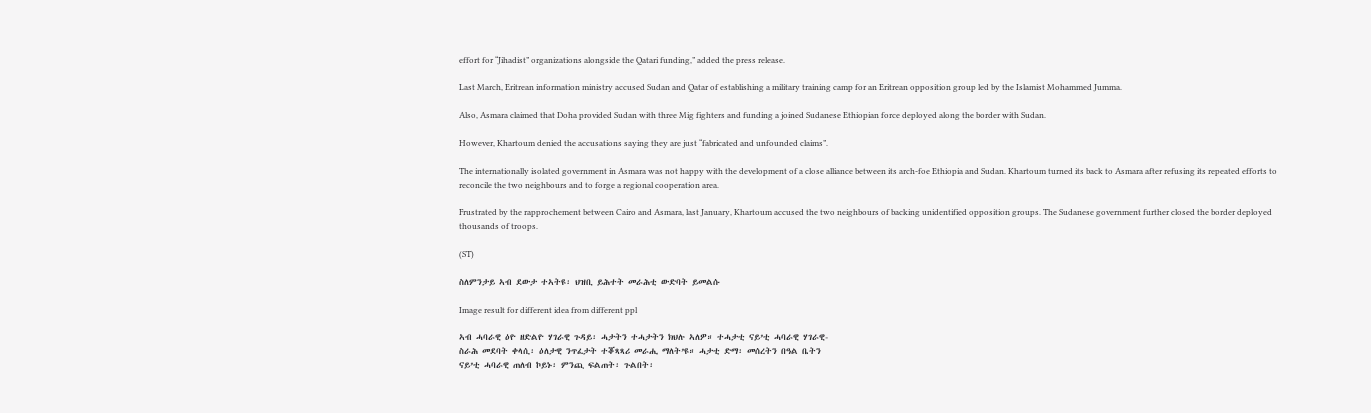effort for “Jihadist” organizations alongside the Qatari funding,” added the press release.

Last March, Eritrean information ministry accused Sudan and Qatar of establishing a military training camp for an Eritrean opposition group led by the Islamist Mohammed Jumma.

Also, Asmara claimed that Doha provided Sudan with three Mig fighters and funding a joined Sudanese Ethiopian force deployed along the border with Sudan.

However, Khartoum denied the accusations saying they are just “fabricated and unfounded claims”.

The internationally isolated government in Asmara was not happy with the development of a close alliance between its arch-foe Ethiopia and Sudan. Khartoum turned its back to Asmara after refusing its repeated efforts to reconcile the two neighbours and to forge a regional cooperation area.

Frustrated by the rapprochement between Cairo and Asmara, last January, Khartoum accused the two neighbours of backing unidentified opposition groups. The Sudanese government further closed the border deployed thousands of troops.

(ST)

ስለምንታይ ኣብ ደውታ ተኣትዩ፡ ህዝቢ ይሕተት መራሕቲ ውድባት ይመልሱ

Image result for different idea from different ppl

ኣብ ሓባራዊ ዕዮ ዘድልዮ ሃገራዊ ጉዳይ፡ ሓታትን ተሓታትን ክህሉ ኣለዎ። ተሓታቲ ናይ’ቲ ሓባራዊ ሃገራዊ-
ስራሕ መደባት ቀላሲ፡ ዕለታዊ ንጥፈታት ተቖጻጻሪ መራሒ ማለት’ዩ። ሓታቲ ድማ፡ መሰረትን በዓል ቤትን
ናይ’ቲ ሓባራዊ ጠለብ ኮይኑ፡ ምንጪ ፍልጠት፡ ጉልበት፡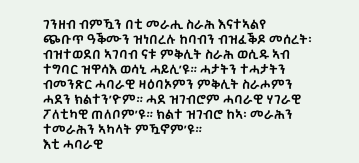ገንዘብ ብምዃን በቲ መራሒ ስራሕ እናተኣልየ
ጭቡጥ ዓቕሙን ዝነበረሉ ከባብን ብዝፈቕዶ መሰረት፡ ብዝተወደበ ኣገባብ ናቱ ምቅሊት ስራሕ ወሲዱ ኣብ
ተግባር ዝዋሳእ ወሳኒ ሓይሊ’ዩ። ሓታትን ተሓታትን ብመንጽር ሓባራዊ ዛዕባኦምን ምቅሊት ስራሖምን
ሓደን ክልተን’ዮም። ሓደ ዝገብሮም ሓባራዊ ሃገራዊ ፖለቲካዊ ጠለቦም’ዩ። ክልተ ዝገብሮ ከኣ፡ መራሕን
ተመራሕን ኣካላት ምዃኖም’ዩ።
እቲ ሓባራዊ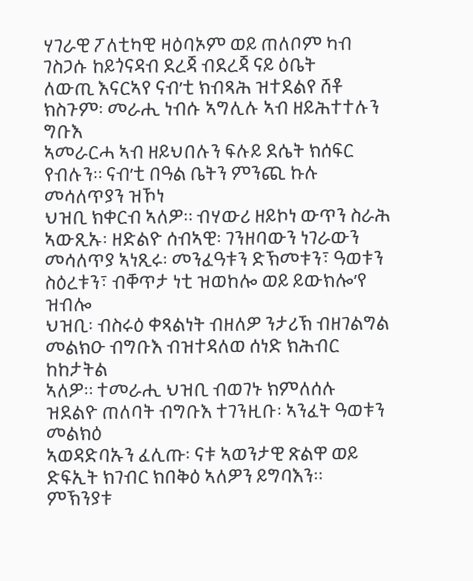ሃገራዊ ፖለቲካዊ ዛዕባኦም ወይ ጠለቦም ካብ ገስጋሱ ከይጎናዳብ ደረጃ ብደረጃ ናይ ዕቤት
ለውጢ እናርኣየ ናብ’ቲ ክብጻሕ ዝተደልየ ሸቶ ክስጉም፡ መራሒ ነብሱ ኣግሊሉ ኣብ ዘይሕተተሉን ግቡእ
ኣመራርሓ ኣብ ዘይህበሉን ፍሉይ ደሴት ክሰፍር የብሉን። ናብ’ቲ በዓል ቤትን ምንጪ ኩሉ መሳለጥያን ዝኾነ
ህዝቢ ክቀርብ ኣለዎ። ብሃውሪ ዘይኮነ ውጥን ስራሕ ኣውጺኡ፡ ዘድልዮ ሰብኣዊ፡ ገንዘባውን ነገራውን
መሳለጥያ ኣነጺሩ፡ መንፈዓቱን ድኽመቱን፣ ዓወቱን ስዕረቱን፣ ብቐጥታ ነቲ ዝወከሎ ወይ ይውክሎ’የ ዝብሎ
ህዝቢ፡ ብስሩዕ ቀጻልነት ብዘለዎ ንታሪኽ ብዘገልግል መልክዑ ብግቡእ ብዝተዳለወ ሰነድ ክሕብር ከከታትል
ኣለዎ። ተመራሒ ህዝቢ ብወገኑ ክምለሰሉ ዝደልዮ ጠለባት ብግቡእ ተገንዚቡ፡ ኣንፈት ዓወቱን መልክዕ
ኣወዳድባኡን ፈሊጡ፡ ናቱ ኣወንታዊ ጽልዋ ወይ ድፍኢት ክገብር ክበቅዕ ኣለዎን ይግባእን።
ምኽንያቱ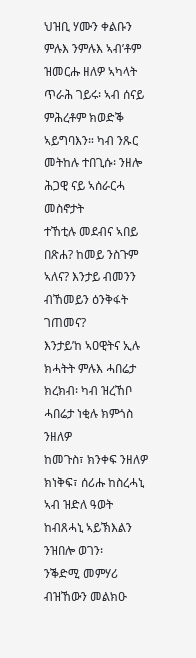ህዝቢ ሃሙን ቀልቡን ምሉእ ንምሉእ ኣብ’ቶም ዝመርሑ ዘለዎ ኣካላት ጥራሕ ገይሩ፡ ኣብ ሰናይ
ምሕረቶም ክወድቕ ኣይግባእን። ካብ ንጹር መትከሉ ተበጊሱ፡ ንዘሎ ሕጋዊ ናይ ኣሰራርሓ መስኖታት
ተኸቲሉ መደብና ኣበይ በጽሐ? ከመይ ንስጉም ኣለና? እንታይ ብመንን ብኸመይን ዕንቅፋት ገጠመና?
እንታይ’ከ ኣዐዊትና ኢሉ ክሓትት ምሉእ ሓበሬታ ክረክብ፡ ካብ ዝረኸቦ ሓበሬታ ነቂሉ ክምጎስ ንዘለዎ
ከመጉስ፣ ክንቀፍ ንዘለዎ ክነቅፍ፣ ሰሪሑ ከስረሓኒ ኣብ ዝድለ ዓወት ከብጸሓኒ ኣይኽእልን ንዝበሎ ወገን፡
ንቕድሚ መምሃሪ ብዝኸውን መልክዑ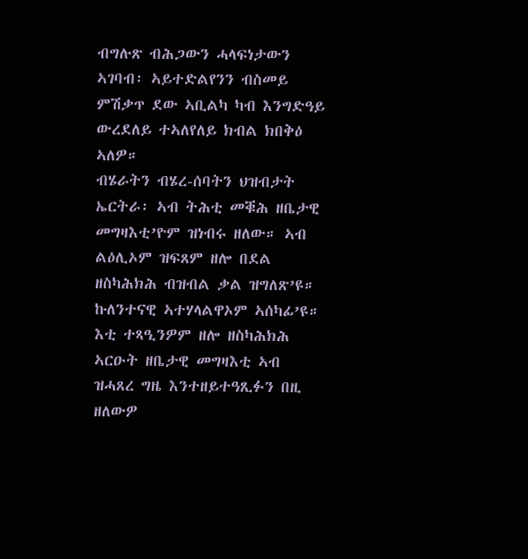ብግሉጽ ብሕጋውን ሓላፍነታውን ኣገባብ፡ ኣይተድልየንን ብስመይ
ምሽቃጥ ደው ኣቢልካ ካብ እንግድዓይ ውረደለይ ተኣለየለይ ክብል ክበቅዕ ኣለዎ።
ብሄራትን ብሄረ-ሰባትን ህዝብታት ኤርትራ፡ ኣብ ትሕቲ መቑሕ ዘቤታዊ መግዛእቲ’ዮም ዝነብሩ ዘለው። ኣብ
ልዕሊኦም ዝፍጸም ዘሎ በደል ዘስካሕክሕ ብዝብል ቃል ዝግለጽ’ዩ። ኩለንተናዊ ኣተሃላልዋኦም ኣሰካፊ’ዩ።
እቲ ተጻዒንዎም ዘሎ ዘስካሕክሕ ኣርዑት ዘቤታዊ መግዛእቲ ኣብ ዝሓጸረ ግዜ እንተዘይተዓጺፉን በዚ ዘለውዎ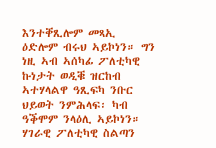እንተቐጺሎም መጻኢ ዕድሎም ብሩህ ኣይኮነን። ግን ነዚ ኣብ ኣሰካፊ ፖለቲካዊ ኩነታት ወዲቑ ዝርከብ
ኣተሃላልዋ ዓጺፍካ ንቡር ህይወት ንምሕላፍ፡ ካብ ዓቕሞም ንላዕሊ ኣይኮነን።
ሃገራዊ ፖለቲካዊ ስልጣን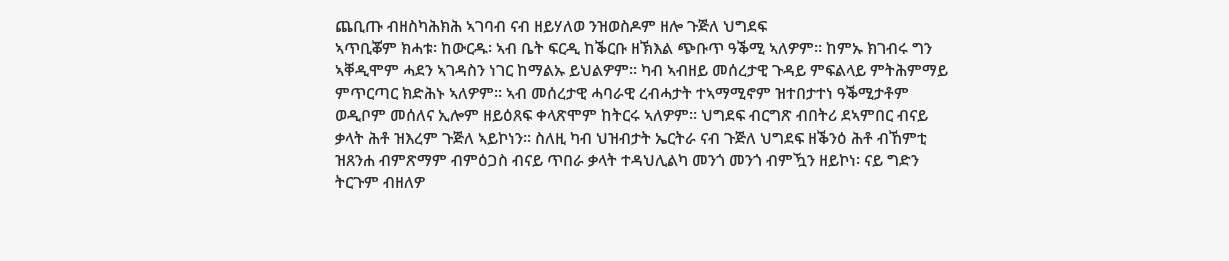ጨቢጡ ብዘስካሕክሕ ኣገባብ ናብ ዘይሃለወ ንዝወስዶም ዘሎ ጉጅለ ህግደፍ
ኣጥቢቖም ክሓቱ፡ ከውርዱ፡ ኣብ ቤት ፍርዲ ከቕርቡ ዘኽእል ጭቡጥ ዓቕሚ ኣለዎም። ከምኡ ክገብሩ ግን
ኣቐዲሞም ሓደን ኣገዳስን ነገር ከማልኡ ይህልዎም። ካብ ኣብዘይ መሰረታዊ ጉዳይ ምፍልላይ ምትሕምማይ
ምጥርጣር ክድሕኑ ኣለዎም፡፡ ኣብ መሰረታዊ ሓባራዊ ረብሓታት ተኣማሚኖም ዝተበታተነ ዓቕሚታቶም
ወዲቦም መሰለና ኢሎም ዘይዕጸፍ ቀላጽሞም ከትርሩ ኣለዎም። ህግደፍ ብርግጽ ብበትሪ ደኣምበር ብናይ
ቃላት ሕቶ ዝእረም ጉጅለ ኣይኮነን። ስለዚ ካብ ህዝብታት ኤርትራ ናብ ጉጅለ ህግደፍ ዘቕንዕ ሕቶ ብኸምቲ
ዝጸንሐ ብምጽማም ብምዕጋስ ብናይ ጥበራ ቃላት ተዳህሊልካ መንጎ መንጎ ብምዃን ዘይኮነ፡ ናይ ግድን
ትርጉም ብዘለዎ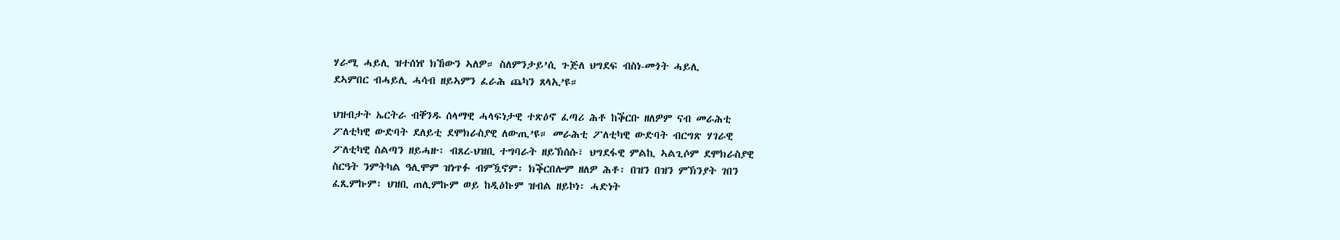ሃራሚ ሓይሊ ዝተሰነየ ክኸውን ኣለዎ። ስለምንታይ’ሲ ጉጅለ ህግደፍ ብስነ-መጎት ሓይሊ
ደኣምበር ብሓይሊ ሓሳብ ዘይኣምን ፈራሕ ጨካን ጸላኢ’ዩ።

ህዝብታት ኤርትራ ብቐንዱ ሰላማዊ ሓላፍነታዊ ተጽዕኖ ፈጣሪ ሕቶ ከቕርቡ ዘለዎም ናብ መራሕቲ
ፖለቲካዊ ውድባት ደለይቲ ደሞክራስያዊ ለውጢ’ዩ። መራሕቲ ፖለቲካዊ ውድባት ብርግጽ ሃገራዊ
ፖለቲካዊ ስልጣን ዘይሓዙ፡ ብጸረ-ህዝቢ ተግባራት ዘይኽሰሱ፣ ህግደፋዊ ምልኪ ኣልጊሶም ደሞክራስያዊ
ስርዓት ንምትካል ዓሊሞም ዝነጥፉ ብምዃኖም፡ ክቕርበሎም ዘለዎ ሕቶ፡ በዝን በዝን ምኽንያት ገበን
ፈጺምኩም፡ ህዝቢ ጠሊምኩም ወይ ከዲዕኩም ዝብል ዘይኮነ፡ ሓድነት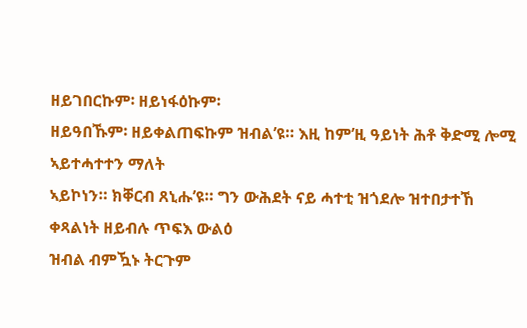ዘይገበርኩም፡ ዘይነፋዕኩም፡
ዘይዓበኹም፡ ዘይቀልጠፍኩም ዝብል’ዩ። እዚ ከም’ዚ ዓይነት ሕቶ ቅድሚ ሎሚ ኣይተሓተተን ማለት
ኣይኮነን። ክቐርብ ጸኒሑ’ዩ። ግን ውሕደት ናይ ሓተቲ ዝጎደሎ ዝተበታተኸ ቀጻልነት ዘይብሉ ጥፍእ ውልዕ
ዝብል ብምዃኑ ትርጉም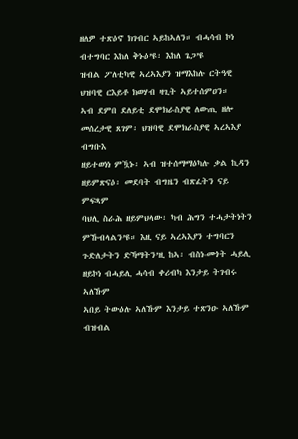ዘለዎ ተጽዕኖ ክገብር ኣይከኣለን። ብሓሳብ ኮነ ብተግባር እከለ ቅኑዕ’ዩ፡ እከለ ጌጋ’ዩ
ዝብል ፖለቲካዊ ኣረኣእያን ዝማእከሉ ርትዓዊ ህዝባዊ ርእይቶ ክወሃብ ዛጊት ኣይተሰምዐን።
ኣብ ደምበ ደለይቲ ደሞክራስያዊ ለውጢ ዘሎ መሰረታዊ ጸገም፡ ህዝባዊ ደሞክራስያዊ ኣረኣእያ ብግቡእ
ዘይተወነነ ምዃኑ፡ ኣብ ዝተሰማማዕካሉ ቃል ኪዳን ዘይምጽናዕ፡ መደባት ብግዜን ብጽፈትን ናይ ምፍጻም
ባህሊ ስራሕ ዘይምህላው፡ ካብ ሕግን ተሓታትነትን ምኹብላልን’ዩ። እዚ ናይ ኣረኣእያን ተግባርን
ጉድለታትን ድኻማትን’ዚ ከኣ፡ ብስነ-መጎት ሓይሊ ዘይኮነ ብሓይሊ ሓሳብ ቀሪብካ እንታይ ትገብሩ ኣለኹም
ኣበይ ትውዕሉ ኣለኹም እንታይ ተጽንዑ ኣለኹም ብዝብል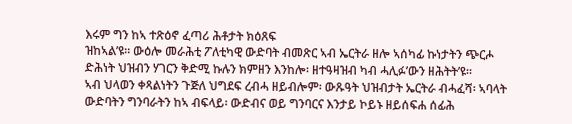እሩም ግን ከኣ ተጽዕኖ ፈጣሪ ሕቶታት ክዕጸፍ
ዝከኣል’ዩ። ውዕሎ መራሕቲ ፖለቲካዊ ውድባት ብመጽር ኣብ ኤርትራ ዘሎ ኣሰካፊ ኩነታትን ጭርሖ
ድሕነት ህዝብን ሃገርን ቅድሚ ኩሉን ክምዘን እንከሎ፡ ዘተዓዛዝብ ካብ ሓሊፉ’ውን ዘሕትት’ዩ።
ኣብ ህላወን ቀጻልነትን ጉጅለ ህግደፍ ረብሓ ዘይብሎም፡ ውጹዓት ህዝብታት ኤርትራ ብሓፈሻ፡ ኣባላት
ውድባትን ግንባራትን ከኣ ብፍላይ፡ ውድብና ወይ ግንባርና እንታይ ኮይኑ ዘይሰፍሐ ሰፊሕ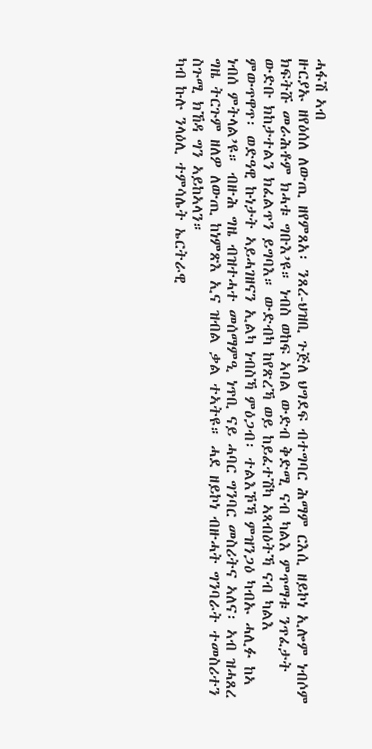ሓፋሽ ኣብ
ዙርያኡ ዘየዕሰለ ለውጢ ዘየምጸአ፡ ንጸረ-ህዝቢ ጉጅለ ህግደፍ ብተግባር ሕማም ርእሲ ዘይኮነ ኢሎም ነብሶም
ክፍትሹ መራሕቶም ክሓቱ ግቡእ’ዩ። ነብስ ወከፍ ኣባል ውድብ ቅድሚ ናብ ካልእ ምጥማቱ ንጥፈታት
ውድቡ ክከታተልን ክፈልጥን ይግባእ። ውድብካ ከየጽረኻ ወይ ከይፈተሽካ ኣጻብዕትኻ ናብ ካልእ
ምውጥዋጥ፡ ወድዓዊ ኩነታት ኣይሓገዘናን ኢልካ ነብስኻ ምዕጋብ፡ ተልእኾኻ ምዝንጋዕ ካብኡ ሓሊፉ ከኣ
ነብሰ ምትላል’ዩ። ብዙሕ ግዜ ብዝተሓተ መሰማምዒ ነጥቢ ናይ ሓባር ግንባር መስሪትና ኣለና፡ ኣብ ዝሓጸረ
ግዜ ትርጉም ዘለዎ ለውጢ ከነምጽእ ኢና ዝብል ቃል ተኣትዩ። ሓደ ዘይኮነ ብዙሓት ግንባራት ተመስሪተን
ስጉሚ ክኸዳ ግን ኣይከኣላን።
ካብ ኩሉ ንላዕሊ ተምሳሌት ኤርትራዊ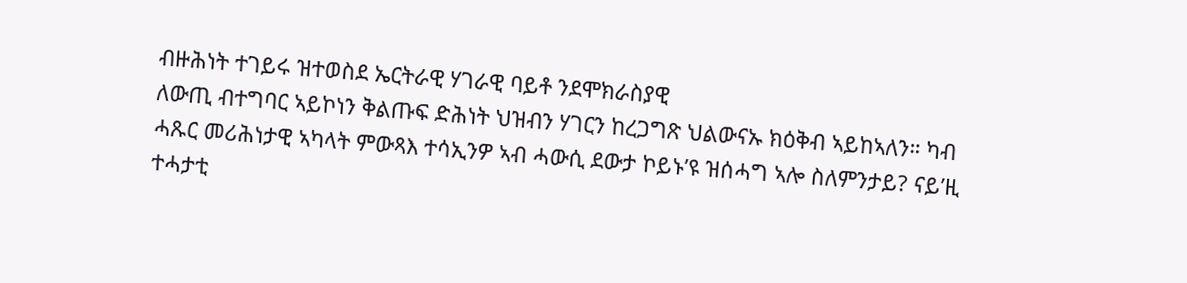ብዙሕነት ተገይሩ ዝተወስደ ኤርትራዊ ሃገራዊ ባይቶ ንደሞክራስያዊ
ለውጢ ብተግባር ኣይኮነን ቅልጡፍ ድሕነት ህዝብን ሃገርን ከረጋግጽ ህልውናኡ ክዕቅብ ኣይከኣለን። ካብ
ሓጹር መሪሕነታዊ ኣካላት ምውጻእ ተሳኢንዎ ኣብ ሓውሲ ደውታ ኮይኑ’ዩ ዝሰሓግ ኣሎ ስለምንታይ? ናይ’ዚ
ተሓታቲ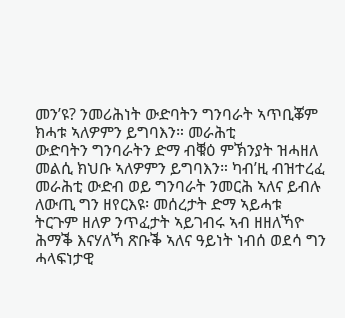መን’ዩ? ንመሪሕነት ውድባትን ግንባራት ኣጥቢቖም ክሓቱ ኣለዎምን ይግባእን። መራሕቲ
ውድባትን ግንባራትን ድማ ብቑዕ ምኽንያት ዝሓዘለ መልሲ ክህቡ ኣለዎምን ይግባእን። ካብ’ዚ ብዝተረፈ
መራሕቲ ውድብ ወይ ግንባራት ንመርሕ ኣለና ይብሉ ለውጢ ግን ዘየርእዩ፡ መሰረታት ድማ ኣይሓቱ
ትርጉም ዘለዎ ንጥፈታት ኣይገብሩ ኣብ ዘዘለኻዮ ሕማቕ እናሃለኻ ጽቡቕ ኣለና ዓይነት ነብሰ ወደሳ ግን
ሓላፍነታዊ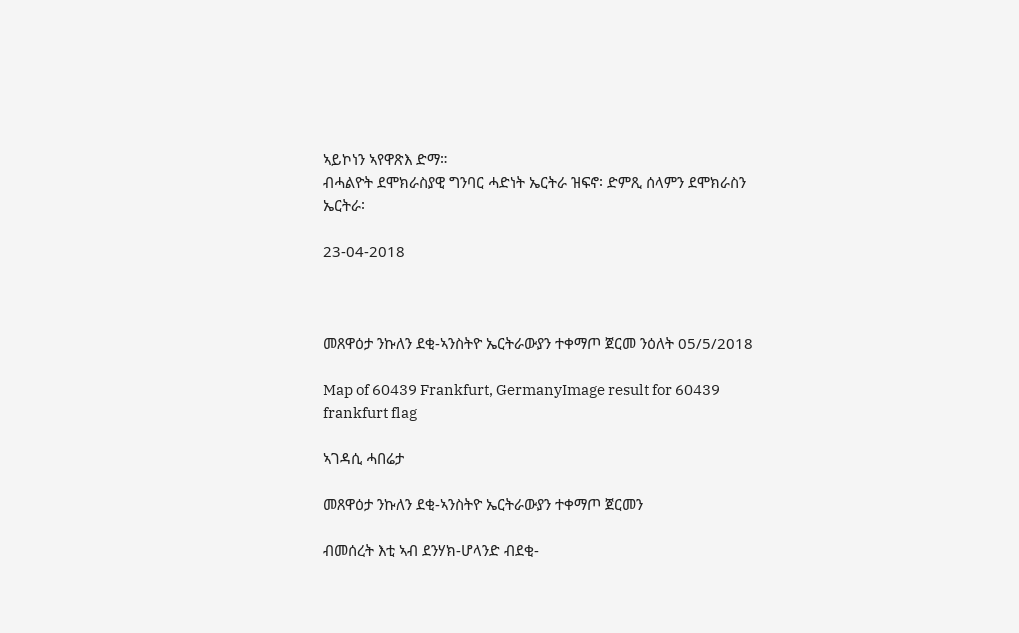ኣይኮነን ኣየዋጽእ ድማ።
ብሓልዮት ደሞክራስያዊ ግንባር ሓድነት ኤርትራ ዝፍኖ፡ ድምጺ ሰላምን ደሞክራስን ኤርትራ፡

23-04-2018



መጸዋዕታ ንኩለን ደቂ-ኣንስትዮ ኤርትራውያን ተቀማጦ ጀርመ ንዕለት 05/5/2018

Map of 60439 Frankfurt, GermanyImage result for 60439 frankfurt flag

ኣገዳሲ ሓበሬታ

መጸዋዕታ ንኩለን ደቂ-ኣንስትዮ ኤርትራውያን ተቀማጦ ጀርመን

ብመሰረት እቲ ኣብ ደንሃክ-ሆላንድ ብደቂ-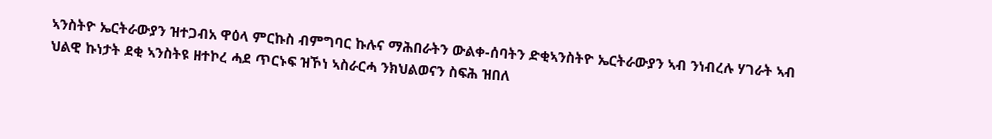ኣንስትዮ ኤርትራውያን ዝተጋብአ ዋዕላ ምርኩስ ብምግባር ኩሉና ማሕበራትን ውልቀ-ሰባትን ድቂኣንስትዮ ኤርትራውያን ኣብ ንነብረሉ ሃገራት ኣብ ህልዊ ኩነታት ደቂ ኣንስትዩ ዘተኮረ ሓደ ጥርኑፍ ዝኾነ ኣስራርሓ ንክህልወናን ስፍሕ ዝበለ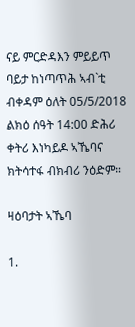ናይ ምርድዳእን ምይይጥ ባይታ ከነጣጥሕ ኣብ`ቲ ብቀዳም ዕለት 05/5/2018 ልክዕ ሰዓት 14:00 ድሕሪ ቀትሪ እነካይዶ ኣኼባና ክትሳተፋ ብክብሪ ንዕድም።

ዛዕባታት ኣኼባ

1.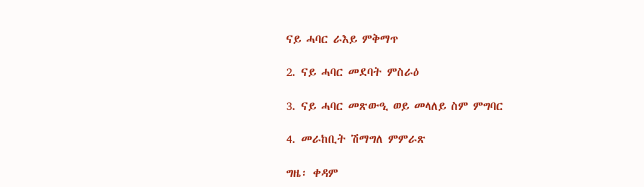ናይ ሓባር ራእይ ምቅማጥ

2. ናይ ሓባር መደባት ምስራዕ

3. ናይ ሓባር መጽውዒ ወይ መላለይ ስም ምግባር

4. መራከቢት ሽማግለ ምምራጽ

ግዜ፡ ቀዳም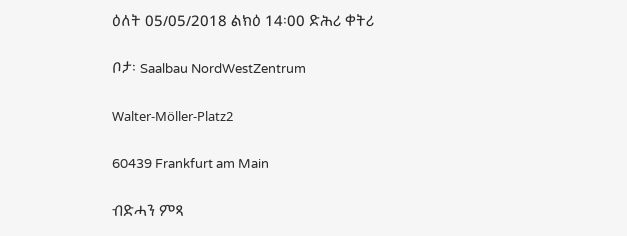ዕለት 05/05/2018 ልክዕ 14፡00 ድሕሪ ቀትሪ

ቦታ፡ Saalbau NordWestZentrum

Walter-Möller-Platz2

60439 Frankfurt am Main

ብድሓን ምጻ